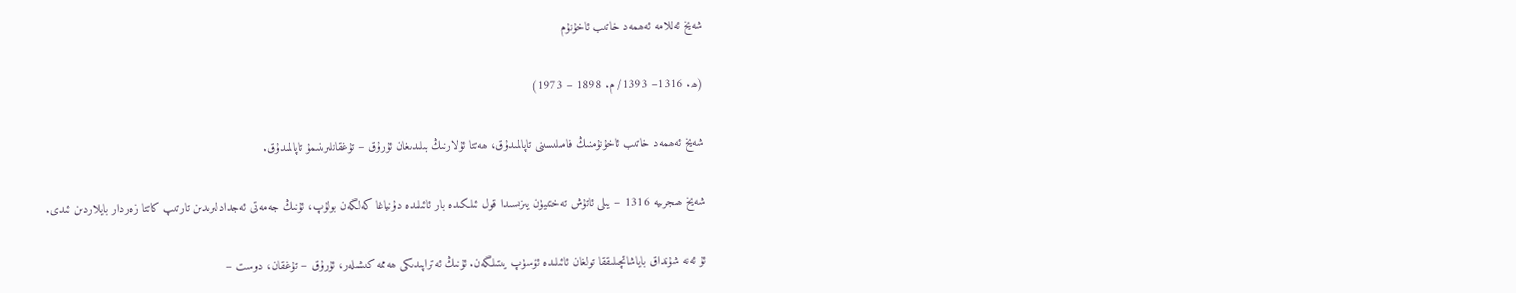شەيخ ئەللامە ئەھمەد خاتىب ئاخۇنۇم

(ھ. 1316– 1393/ م. 1898 – 1973)

شەيخ ئەھمەد خاتىب ئاخۇنۇمنىڭ فامىلىسىنى تاپالمىدۇق، ھەتتا ئۇلارنىڭ بىلىدىغان ئۇرۇق – تۇغقانلىرىنىمۇ تاپالمىدۇق.

شەيخ ھىجرىيە 1316 – يىلى ئاتۇش تەختىيۈن يىزىسىدا قول ئىلكىدە بار ئائىلىدە دۇنياغا كەلگەن بولۇپ، ئۇنىڭ جەمەتى ئەجدادلىرىدىن تارتىپ كاتتا زەردار بايلاردىن ئىدى.

ئۇ ئەنە شۇنداق باياشاتچىلىققا تولغان ئائىلىدە ئۆسۈپ يىتىلگەن. ئۇنىڭ ئەتراپىدىكى ھەممە كىشىلەر، ئۇرۇق – تۇغقان، دوست –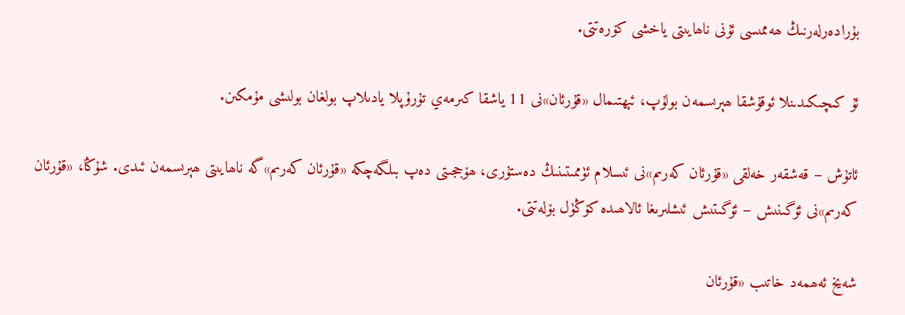بۇرادەرلەرنىڭ ھەممىسى ئۇنى ناھايىتى ياخشى كۆرەتتى.

ئۇ كىچىكىدىنلا ئوقۇشقا ھېرىسمەن بولۇپ، ئېھتىمال «قۇرئان»نى 11 ياشقا كىرمەي تۇرۇپلا يادىلاپ بولغان بولىشى مۇمكىن.

ئاتۇش – قەشقەر خەلقى «قۇرئان كەرىم»نى ئىسلام ئۈممىتىنىڭ دەستۇرى، ھۆججىتى دەپ بىلگەچكە «قۇرئان كەرىم»گە ناھايىتى ھېرىسمەن ئىدى. شۇڭا، «قۇرئان كەرىم»نى ئۆگىنىش – ئۆگىتىش ئىشلىرىغا ئالاھىدە كۆڭۈل بۆلەتتى.

شەيخ ئەھمەد خاتىب «قۇرئان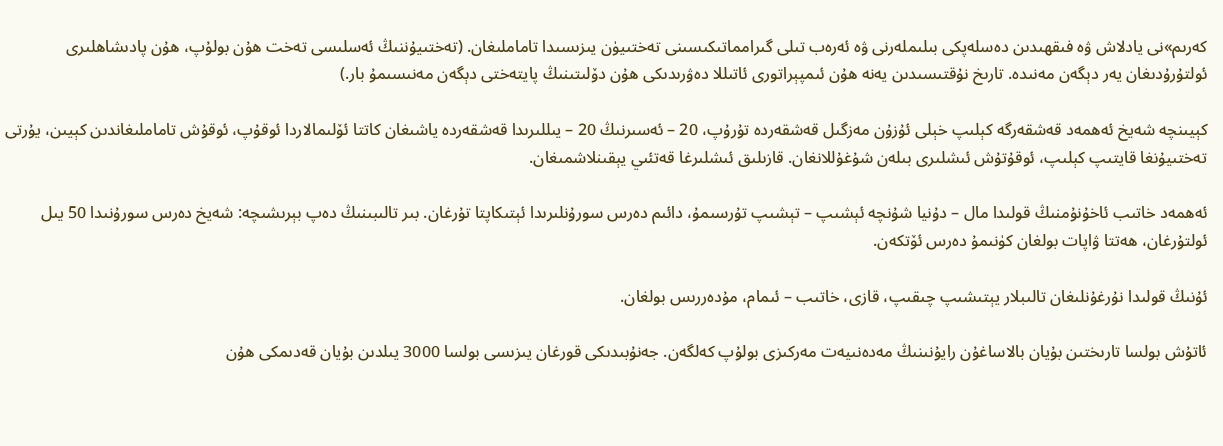كەرىم»نى يادلاش ۋە فىقھىدىن دەسلەپكى بىلىملەرنى ۋە ئەرەب تىلى گىرامماتىكىسىنى تەختىيۈن يىزىسىدا تاماملىغان. (تەختىيۇننىڭ ئەسلىسى تەخت ھۇن بولۇپ، ھۇن پادىشاھلىرى ئولتۇرۇدىغان يەر دېگەن مەنىدە. تارىخ نۇقتىسىدىن يەنە ھۇن ئىمپېراتورى ئاتىللا دەۋرىدىكى ھۇن دۆلىتىنىڭ پايتەختى دېگەن مەنىسىمۇ بار.)

كېيىنچە شەيخ ئەھمەد قەشقەرگە كېلىپ خېلى ئۇزۇن مەزگىل قەشقەردە تۇرۇپ، 20 – ئەسىرنىڭ 20 – يىللىرىدا قەشقەردە ياشىغان كاتتا ئۆلىمالاردا ئوقۇپ، ئوقۇش تاماملىغاندىن كېيىن، يۇرتى تەختىيۇنغا قايتىپ كېلىپ، ئوقۇتۇش ئىشلىرى بىلەن شۇغۇللانغان. قازىلىق ئىشلىرغا قەتئىي يېقىنلاشمىغان.

ئەھمەد خاتىب ئاخۇنۇمنىڭ قولىدا مال – دۇنيا شۇنچە ئېشىپ – تېشىپ تۇرسىمۇ، دائىم دەرس سورۇنلىرىدا ئېتىكاپتا تۇرغان. بىر تالىبىنىڭ دەپ بېرىشىچە: شەيخ دەرس سورۇنىدا 50 يىل ئولتۇرغان، ھەتتا ۋاپات بولغان كۈنىمۇ دەرس ئۆتكەن.

ئۇنىڭ قولىدا نۇرغۇنلىغان تالىبلار يېتىشىپ چىقىپ، قازى، خاتىب – ئىمام، مۇدەررىس بولغان.

ئاتۇش بولسا تارىختىن بۇيان بالاساغۇن رايۇنىنىڭ مەدەنىيەت مەركىزى بولۇپ كەلگەن. جەنۇبىدىكى قورغان يىزىسى بولسا 3000 يىلدىن بۇيان قەدىمكى ھۇن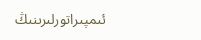ئىمپىراتورلىرىنىڭ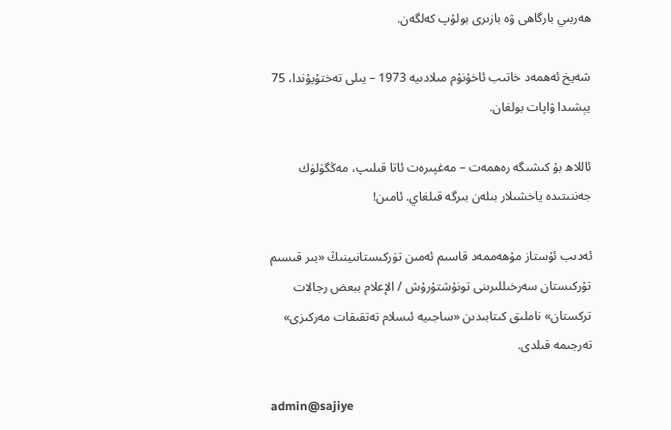ھەربىي بارگاھى ۋە بازىرى بولۇپ كەلگەن.

شەيخ ئەھمەد خاتىب ئاخۇنۇم مىلادىيە 1973 – يىلى تەختۇيۇندا، 75 يېشىدا ۋاپات بولغان.

ئاللاھ بۇ كىشىگە رەھمەت – مەغپىرەت ئاتا قىلىپ، مەڭگۈلۈك جەننىتىدە ياخشىلار بىلەن بىرگە قىلغاي. ئامىن!

ئەدىب ئۇستاز مۇھەممەد قاسىم ئەمىن تۈركىستانىينىڭ «بىر قىسىم تۇركىستان سەرخىللىرىنى تونۇشتۇرۇش / الإعلام ببعض رجالات تركستان» ناملىق كىتابىدىن «ساجىيە ئىسلام تەتقىقات مەركىزى» تەرجىمە قىلدى.

admin@sajiye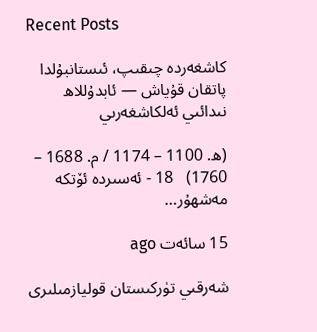Recent Posts

كاشغەردە چىقىپ، ئىستانبۇلدا پاتقان قۇياش — ئابدۇللاھ نىدائىي ئەلكاشغەرىي

(ھ. 1100 – 1174 / م. 1688 – 1760)   18 - ئەسىردە ئۆتكە مەشھۇر…

15 سائەت ago

شەرقىي تۈركىستان قوليازمىلىرى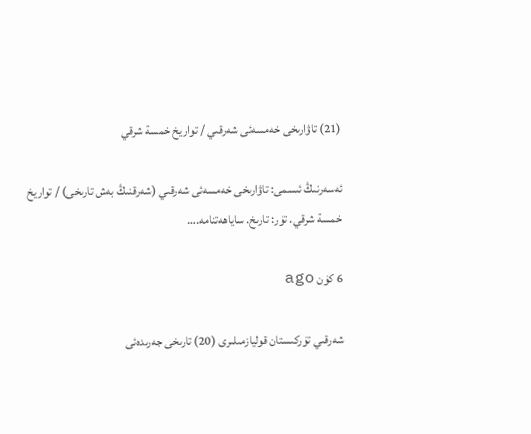(21) تاۋارىخى خەمسەئى شەرقىي / تواريخ خمسة شرقي

ئەسەرنىڭ ئىسمى: تاۋارىخى خەمسەئى شەرقىي (شەرقنىڭ بەش تارىخى) / تواريخ خمسة شرقي. تۈر: تارىخ. ساياھەتنامە.…

6 كۈن ago

شەرقىي تۈركىستان قوليازمىلىرى (20) تارىخى جەرىدەئى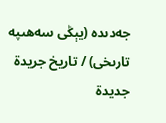جەدىدە (يېڭى سەھىپە تارىخى) / تاريخ جريدة جديدة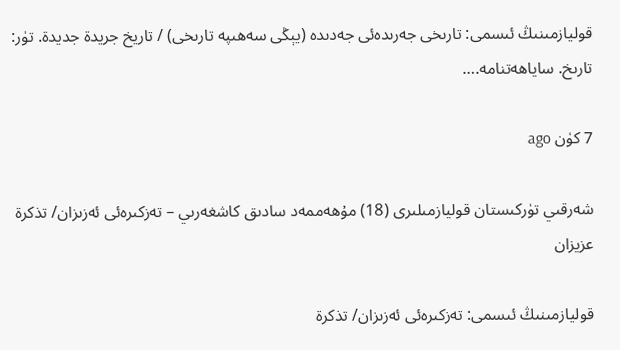قوليازمىنىڭ ئىسمى: تارىخى جەرىدەئى جەدىدە (يېڭى سەھىپە تارىخى) / تاريخ جريدة جديدة. تۈر: تارىخ. ساياھەتنامە.…

7 كۈن ago

شەرقىي تۈركىستان قوليازمىلىرى (18) مۇھەممەد سادىق كاشغەرىي – تەزكىرەئى ئەزىزان/ تذكرة عزيزان

قوليازمىنىڭ ئىسمى: تەزكىرەئى ئەزىزان/ تذكرة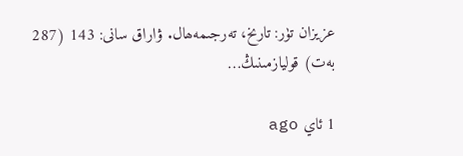عزيزان تۈر: تارىخ، تەرجىمەھال. ۋاراق سانى: 143 (287 بەت) قوليازمىنىڭ…

1 ئاي ago